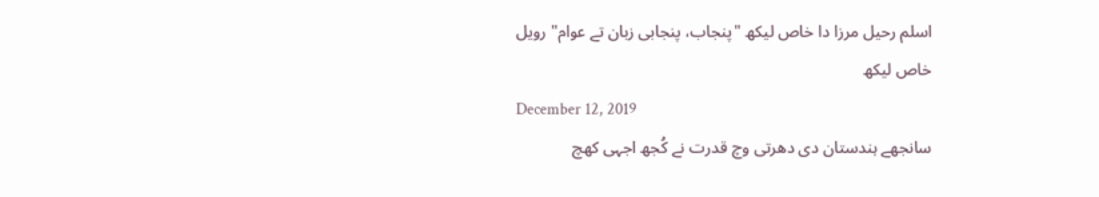اسلم رحیل مرزا دا خاص لیکھ "پنجاب، پنجابی زبان تے عوام" رویل
خاص لیکھ
December 12, 2019
سانجھے ہندستان دی دھرتی وچ قدرت نے کُجھ اجہی کھچ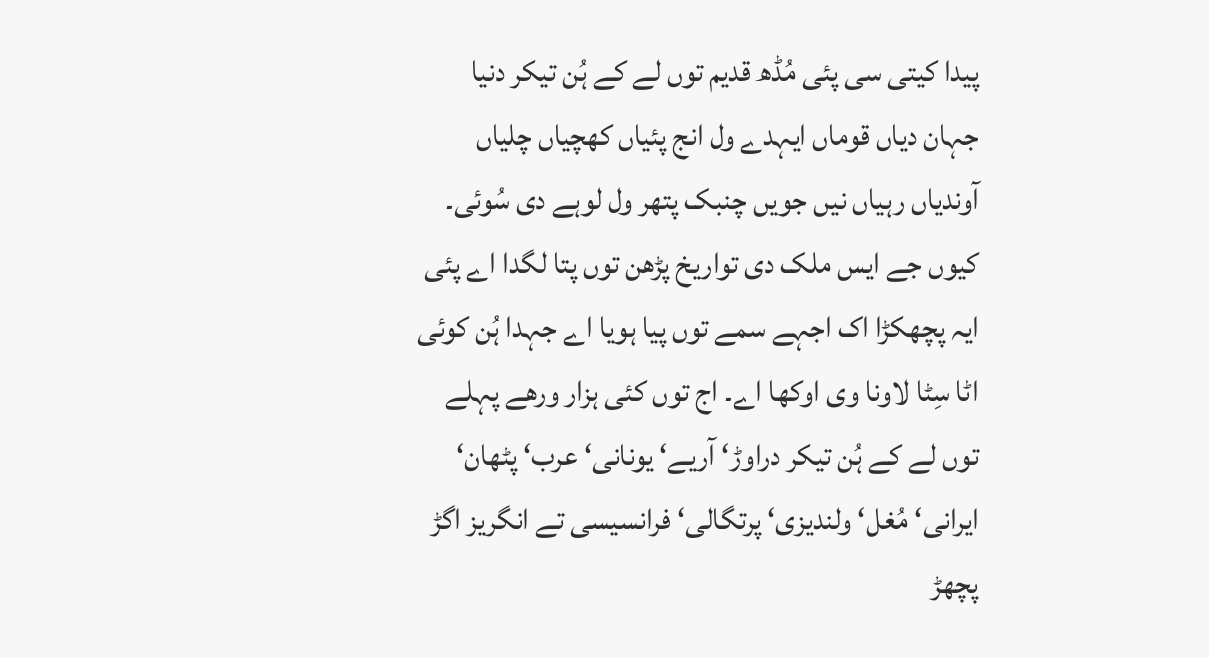پیدا کیتی سی پئی مُڈھ قدیم توں لے کے ہُن تیکر دنیا جہان دیاں قوماں ایہدے ول انج پئیاں کھچیاں چلیاں آوندیاں رہیاں نیں جویں چنبک پتھر ول لوہے دی سُوئی۔ کیوں جے ایس ملک دی تواریخ پڑھن توں پتا لگدا اے پئی ایہ پچھکڑا اک اجہے سمے توں پیا ہویا اے جہدا ہُن کوئی اٹا سِٹا لاونا وی اوکھا اے۔ اج توں کئی ہزار ورھے پہلے توں لے کے ہُن تیکر دراوڑ‘ آریے‘ یونانی‘ عرب‘ پٹھان‘ ایرانی‘ مُغل‘ ولندیزی‘ پرتگالی‘ فرانسیسی تے انگریز اگڑ پچھڑ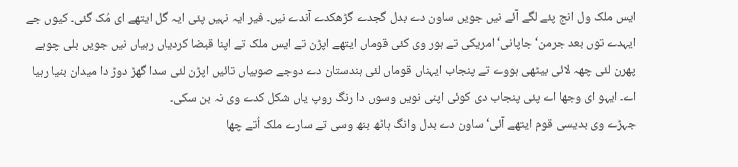ایس ملک ول انج پئے لگے آئے نیں جویں ساون دے بدل گجدے گڑھکدے آندے نیں۔ فیر ایہ نہیں پئی ایہ گل ایتھے ای مُک گئی۔ کیوں جے ایہدے توں بعد جرمن‘ جاپانی‘ امریکی تے ہور وی کئی قوماں ایتھے اپڑن تے ایس ملک تے اپنا قبضا کردیاں رہیاں نیں جویں بلی چوہے پھرن لئی چھہ لائی بیٹھی ہووے تے پنجاب ایہناں قوماں لئی ہندستان دے دوجے صوبیاں تائیں اپڑن لئی سدا گھڑ دوڑ دا میدان بنیا رہیا اے۔ ایہو ای وجھا اے پئی پنجاب دی کوئی اپنی نویں وسوں دا رنگ روپ یاں شکل کدے وی نہ بن سکی۔
جہڑے وی بدیسی قوم ایتھے آئی‘ ساون دے بدل وانگ ہاٹھ بنھ وسی تے سارے ملک اُتے چھا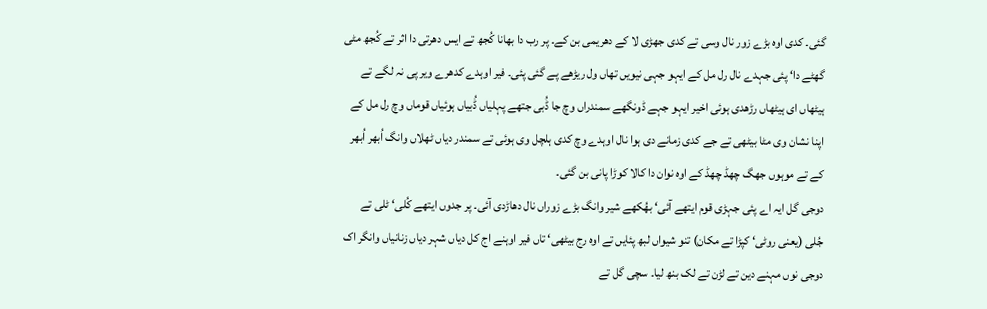گئی۔ کدی اوہ بڑے زور نال وسی تے کدی جھڑی لا کے دھریمی بن کے۔ پر رب دا بھانا کُجھ تے ایس دھرتی دا اثر تے کُجھ مٹی گھٹے دا‘ پئی جہدے نال رل مل کے ایہو جہی نیویں تھاں ول ریڑھے پے گئی پئی۔ فیر اوہدے کدھرے ویر پی نہ لگے تے ہیٹھاں ای ہیٹھاں رڑھدی ہوئی اخیر ایہو جہے ڈونگھے سمندراں وچ جا ڈُبی جتھے پہلیاں ڈُبیاں ہوئیاں قوماں وچ رل مل کے اپنا نشان وی مٹا بیٹھی تے جے کدی زمانے دی ہوا نال اوہدے وچ کدی ہلچل وی ہوئی تے سمندر دیاں ٹھلاں وانگ اُبھر اُبھر کے تے موہوں جھگ چھڈ چھڈ کے اوہ نوان دا کالا کوڑا پانی بن گئی۔
دوجی گل ایہ اے پئی جہڑی قوم ایتھے آئی‘ بھُکھے شیر وانگ بڑے زوراں نال دھاڑدی آئی۔ پر جدوں ایتھے کُلی‘ ٹلی تے جُلی (یعنی روٹی‘ کپڑا تے مکان) تنو شیواں لبھ پئایں تے اوہ رج بیٹھی‘ تاں فیر اوہنے اج کل دیاں شہر دیاں زنانیاں وانگر اک دوجی نوں مہنے دین تے لڑن تے لک بنھ لیا۔ سچی گل تے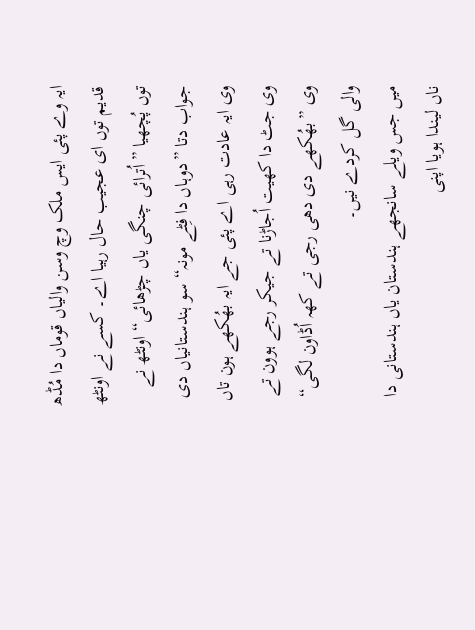ایہ وے پئی ایس ملک وچ وسن والیاں قوماں دا مُڈھ قدیم توں ای عجیب حال رہیا اے۔ کسے نے اونٹھ توں پُچھیا ”اُترائی چنگی یاں چڑھائی“ اونٹھ نے جواب دتا ”دوہاں دا فِٹے مونہ“ سو ہندستانیاں دی وی ایہ عادت رہی اے پئی جے ایہ بھُکھے ہون تاں وی جٹ دا کھیت اُجاڑنا تے جیکر رجے ہوون تے وی ”بھُکھے دی دھی رجی تے کھہ اُڈاون لگی“ والی گل کردے نیں۔
میں جس ویلے سانجھے ہندستان یاں ہندستانی دا ناں لیندا ہویا اپنی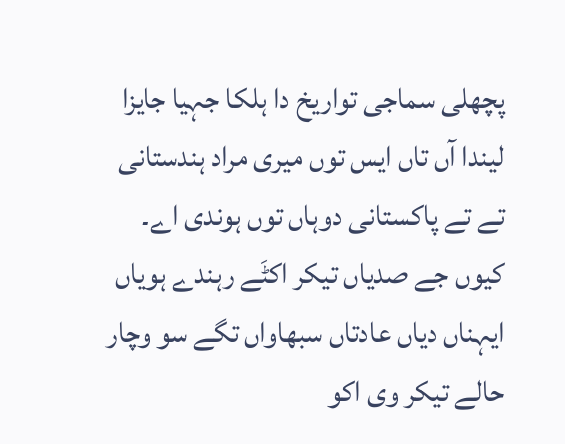پچھلی سماجی تواریخ دا ہلکا جہیا جایزا لیندا آں تاں ایس توں میری مراد ہندستانی تے تے پاکستانی دوہاں توں ہوندی اے۔ کیوں جے صدیاں تیکر اکٹَے رہندے ہویاں ایہناں دیاں عادتاں سبھاواں تگے سو وچار حالے تیکر وی اکو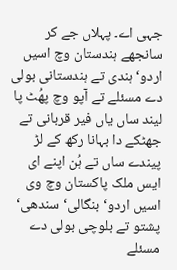جہی اے۔ پہلاں جے کر سانجھے ہندستان وچ اسیں اردو‘ ہندی تے ہندستانی بولی دے مسئلے تے آپو وچ پھُٹ پا لیند ساں یاں فیر قربانی تے جھٹکے دا بہانا رکھ کے لڑ پیندے ساں تے ہُن اپنے ای ایس ملک پاکستان وچ وی اسیں اردو‘ بنگالی‘ سندھی‘ پشتو تے بلوچی بولی دے مسئلے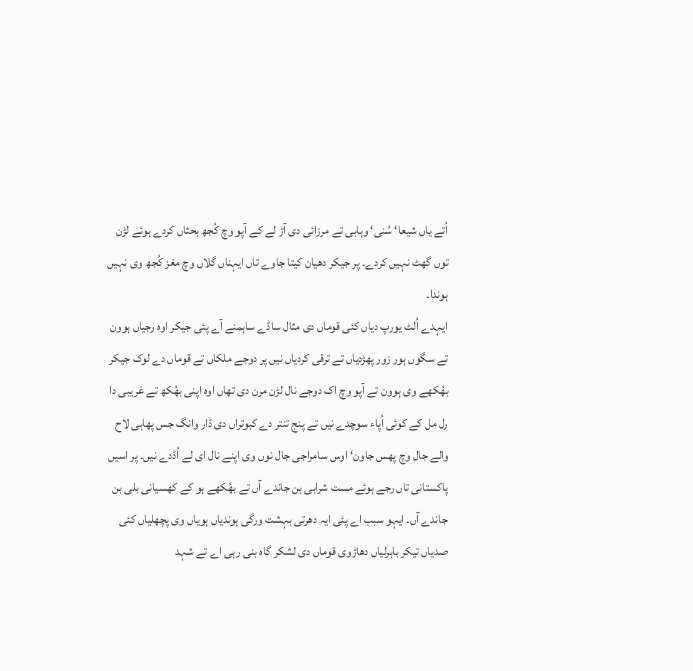اُتے یاں شیعا‘ سُنی‘ وہابی تے مرزائی دی آڑ لے کے آپو وچ کُجھ بحثاں کردے ہوئے لڑن توں گھٹ نہیں کردے۔ پر جیکر دھیان کیتا جاوے تاں ایہناں گلاں وچ مغز کُجھ وی نہیں ہوندا۔
ایہدے اُلٹ یورپ دیاں کئی قوماں دی مثال ساڈے ساہمنے آے پئی جیکر اوہ رجیاں ہوون تے سگوں ہور زور پھڑدیاں تے ترقی کردیاں نیں پر دوجے ملکاں تے قوماں دے لوک جیکر بھُکھے وی ہوون تے آپو وچ اک دوجے نال لڑن مرن دی تھاں اوہ اپنی بھُکھ تے غریبی دا رل مل کے کوئی اُپاء سوچدے نیں تے پنج تنتر دے کبوتراں دی ڈار وانگ جس پھاہی لاح والے جال وچ پھس جاون‘ اوس سامراجی جال نوں وی اپنے نال ای لے اُڈدے نیں۔ پر اسیں پاکستانی تاں رجے ہوئے مست شرابی بن جاندے آں تے بھُکھے ہو کے کھسیانی بلی بن جاندے آں۔ ایہو سبب اے پئی ایہ دھرتی بہشت ورگی ہوندیاں ہویاں وی پچھلیاں کئی صدیاں تیکر باہرلیاں دھاڑوی قوماں دی لشکر گاہ بنی رہی اے تے شہد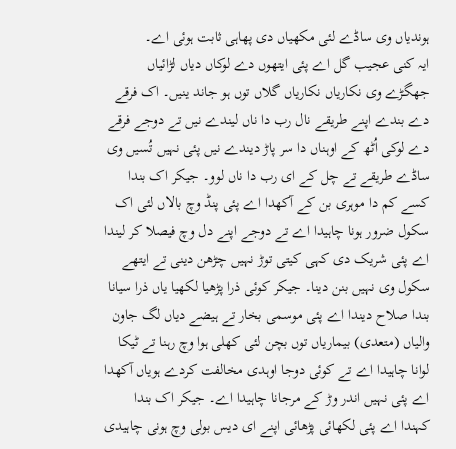ہوندیاں وی ساڈے لئی مکھیاں دی پھاہی ثابت ہوئی اے۔
ایہ کنی عجیب گل اے پئی ایتھوں دے لوکاں دیاں لڑائیاں جھگڑے وی نکاریاں نکاریاں گلاں توں ہو جاند ینیں۔ اک فرقے دے بندے اپنے طریقے نال رب دا ناں لیندے نیں تے دوجے فرقے دے لوکی اُٹھ کے اوہناں دا سر پاڑ دیندے نیں پئی نہیں تُسیں وی ساڈے طریقے تے چل کے ای رب دا ناں لوو۔ جیکر اک بندا کسے کم دا موہری بن کے آکھدا اے پئی پنڈ وچ بالاں لئی اک سکول ضرور ہونا چاہیدا اے تے دوجے اپنے دل وچ فیصلا کر لیندا اے پئی شریک دی کہی کیتی توڑ نہیں چڑھن دینی تے ایتھے سکول وی نہیں بنن دینا۔ جیکر کوئی ذرا پڑھیا لکھیا یاں ذرا سیانا بندا صلاح دیندا اے پئی موسمی بخار تے ہیضے دیاں لگ جاون والیاں (متعدی) بیماریاں توں بچن لئی کھلی ہوا وچ رہنا تے ٹیکا لوانا چاہیدا اے تے کوئی دوجا اوہدی مخالفت کردے ہویاں آکھدا اے پئی نہیں اندر وڑ کے مرجانا چاہیدا اے۔ جیکر اک بندا کہندا اے پئی لکھائی پڑھائی اپنے ای دیس بولی وچ ہونی چاہیدی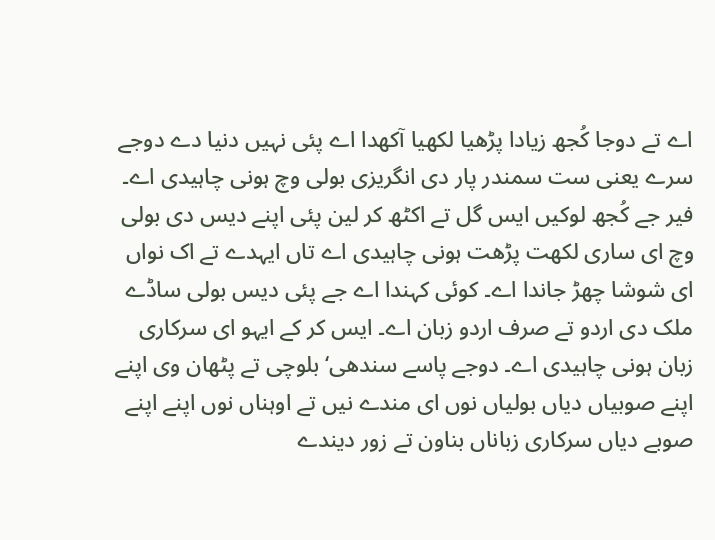اے تے دوجا کُجھ زیادا پڑھیا لکھیا آکھدا اے پئی نہیں دنیا دے دوجے سرے یعنی ست سمندر پار دی انگریزی بولی وچ ہونی چاہیدی اے۔ فیر جے کُجھ لوکیں ایس گل تے اکٹھ کر لین پئی اپنے دیس دی بولی وچ ای ساری لکھت پڑھت ہونی چاہیدی اے تاں ایہدے تے اک نواں ای شوشا چھڑ جاندا اے۔ کوئی کہندا اے جے پئی دیس بولی ساڈے ملک دی اردو تے صرف اردو زبان اے۔ ایس کر کے ایہو ای سرکاری زبان ہونی چاہیدی اے۔ دوجے پاسے سندھی‘ بلوچی تے پٹھان وی اپنے اپنے صوبیاں دیاں بولیاں نوں ای مندے نیں تے اوہناں نوں اپنے اپنے صوبے دیاں سرکاری زباناں بناون تے زور دیندے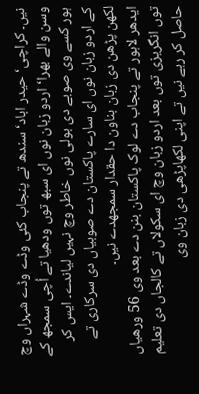نیں۔ کراچی‘ حیدر اباد‘ سندھ تے پنجاب کئی وڈے وڈے شہراں وچ وسن والے بھرا‘ اردو زبان نوں ای سبھ توں ودھیا تے اُچی سمجھ کے ہور کسے وی صوبے دی بولی نوں خاطر وچ نہیں لیاندے۔ ایس کر کے اردو زبان نوں ای سارے پاکستان دے صوبیاں دی سرکاری تے لکھن پڑھن دی زبان بناون دا حقدار سمجھدے نیں۔
ایدھر لاہور تے پنجاب دے لوک پاکستان بنن دے بعد وی 56 ورھیاں توں انگریزی توں بعد اردو زبان وچ ای سکولاں تے کالجاں دی تعلیم حاصل کر رہے نیں تے اپنی لکھاپڑھی دی زبان وی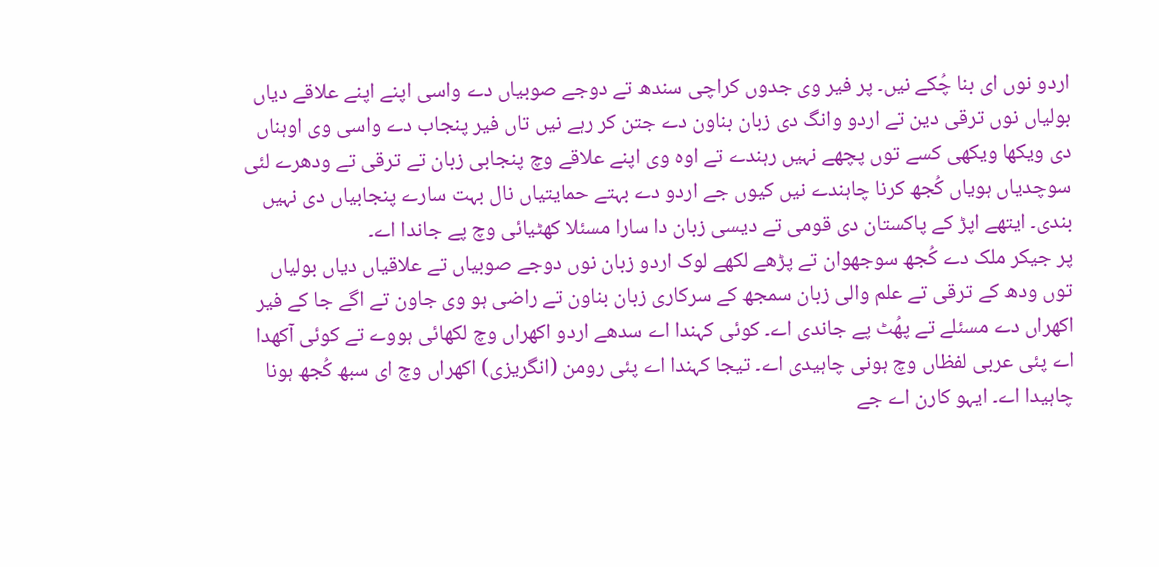اردو نوں ای بنا چُکے نیں۔ پر فیر وی جدوں کراچی سندھ تے دوجے صوبیاں دے واسی اپنے اپنے علاقے دیاں بولیاں نوں ترقی دین تے اردو وانگ دی زبان بناون دے جتن کر رہے نیں تاں فیر پنجاب دے واسی وی اوہناں دی ویکھا ویکھی کسے توں پچھے نہیں رہندے تے اوہ وی اپنے علاقے وچ پنجابی زبان تے ترقی تے ودھرے لئی سوچدیاں ہویاں کُجھ کرنا چاہندے نیں کیوں جے اردو دے بہتے حمایتیاں نال بہت سارے پنجابیاں دی نہیں بندی۔ ایتھے اپڑ کے پاکستان دی قومی تے دیسی زبان دا سارا مسئلا کھٹیائی وچ پے جاندا اے۔
پر جیکر ملک دے کُجھ سوجھوان تے پڑھے لکھے لوک اردو زبان نوں دوجے صوبیاں تے علاقیاں دیاں بولیاں توں ودھ کے ترقی تے علم والی زبان سمجھ کے سرکاری زبان بناون تے راضی ہو وی جاون تے اگے جا کے فیر اکھراں دے مسئلے تے پھُٹ پے جاندی اے۔ کوئی کہندا اے سدھے اردو اکھراں وچ لکھائی ہووے تے کوئی آکھدا اے پئی عربی لفظاں وچ ہونی چاہیدی اے۔ تیجا کہندا اے پئی رومن (انگریزی) اکھراں وچ ای سبھ کُجھ ہونا چاہیدا اے۔ ایہو کارن اے جے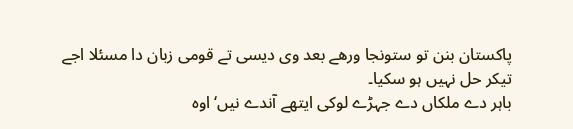پاکستان بنن تو ستونجا ورھے بعد وی دیسی تے قومی زبان دا مسئلا اجے تیکر حل نہیں ہو سکیا۔
باہر دے ملکاں دے جہڑے لوکی ایتھے آندے نیں‘ اوہ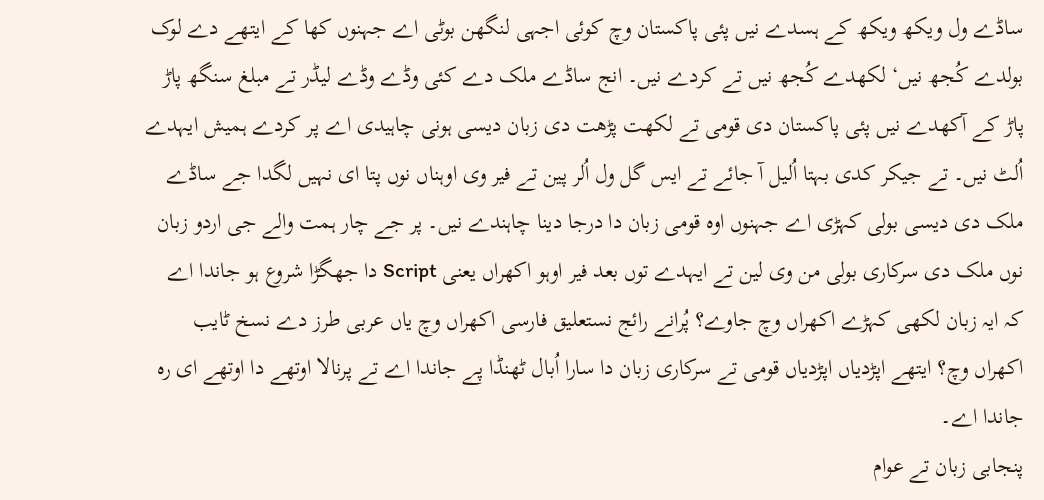ساڈے ول ویکھ ویکھ کے ہسدے نیں پئی پاکستان وچ کوئی اجہی لنگھن بوٹی اے جہنوں کھا کے ایتھے دے لوک بولدے کُجھ نیں‘ لکھدے کُجھ نیں تے کردے نیں۔ انج ساڈے ملک دے کئی وڈے وڈے لیڈر تے مبلغ سنگھ پاڑ پاڑ کے آکھدے نیں پئی پاکستان دی قومی تے لکھت پڑھت دی زبان دیسی ہونی چاہیدی اے پر کردے ہمیش ایہدے اُلٹ نیں۔ تے جیکر کدی بہتا اُلیل آ جائے تے ایس گل ول اُلر پین تے فیر وی اوہناں نوں پتا ای نہیں لگدا جے ساڈے ملک دی دیسی بولی کہڑی اے جہنوں اوہ قومی زبان دا درجا دینا چاہندے نیں۔ پر جے چار ہمت والے جی اردو زبان نوں ملک دی سرکاری بولی من وی لین تے ایہدے توں بعد فیر اوہو اکھراں یعنی Script دا جھگڑا شروع ہو جاندا اے کہ ایہ زبان لکھی کہڑے اکھراں وچ جاوے؟ پُرانے رائج نستعلیق فارسی اکھراں وچ یاں عربی طرز دے نسخ ٹایب اکھراں وچ؟ ایتھے اپڑدیاں اپڑدیاں قومی تے سرکاری زبان دا سارا اُبال ٹھنڈا پے جاندا اے تے پرنالا اوتھے دا اوتھے ای رہ جاندا اے۔
پنجابی زبان تے عوام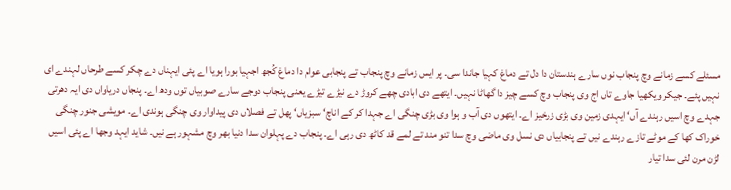مسئلے کسے زمانے وچ پنجاب نوں سارے ہندستان دا دل تے دماغ کہیا جاندا سی۔ پر ایس زمانے وچ پنجاب تے پنجابی عوام دا دماغ کُجھ اجہیا بورا ہویا اے پئی ایہناں دے چکر کسے طرحاں لہندے ای نہیں پئے۔ جیکر ویکھیا جاوے تاں اج وی پنجاب وچ کسے چیز دا گھاٹا نہیں۔ ایتھے دی ابادی چھے کروڑ دے نیڑے تیڑے یعنی پنجاب دوجے سارے صوبیاں توں ودھ اے۔ پنجاں دریاواں دی ایہ دھرتی جہدے وچ اسیں رہندے آں‘ ایہدی زمین وی بڑی زرخیز اے۔ ایتھوں دی آب و ہوا وی بڑی چنگی اے جہدا کر کے اناچ‘ سبزیاں‘ پھل تے فصلاں دی پیداوار وی چنگی ہوندی اے۔ مویشی جنور چنگی خوراک کھا کے موٹے تازے رہندے نیں تے پنجابیاں دی نسل وی ماضی وچ سدا تنو مند تے لمے قد کاٹھ دی رہی اے۔ پنجاب دے پہلوان سدا دنیا بھر وچ مشہور ہے نیں۔ شاید ایہد وجھا اے پئی اسیں لڑن مرن لئی سدا تیار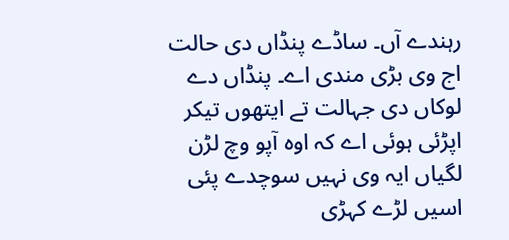رہندے آں۔ ساڈے پنڈاں دی حالت اج وی بڑی مندی اے۔ پنڈاں دے لوکاں دی جہالت تے ایتھوں تیکر اپڑئی ہوئی اے کہ اوہ آپو وچ لڑن لگیاں ایہ وی نہیں سوچدے پئی اسیں لڑے کہڑی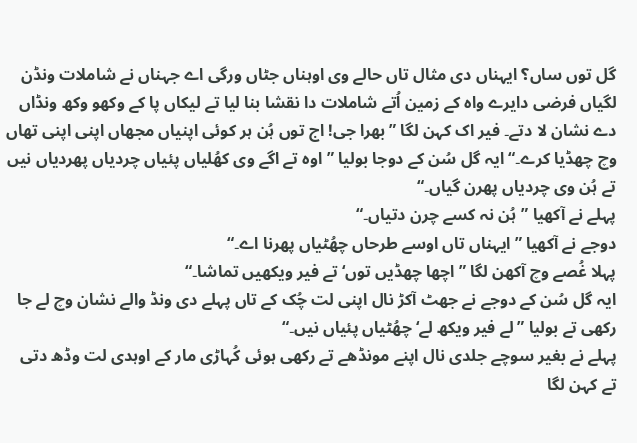گل توں ساں؟ ایہناں دی مثال تاں حالے وی اوہناں جٹاں ورگی اے جہناں نے شاملات ونڈن لگیاں فرضی دایرے واہ کے زمین اُتے شاملات دا نقشا بنا لیا تے لیکاں پا کے وکھو وکھ ونڈاں دے نشان لا دتے۔ فیر اک کہن لگا ”بھرا جی! اج توں ہُن ہر کوئی اپنیاں مجھاں اپنی اپنی تھاں وچ چھڈیا کرے۔“ ایہ گل سُن کے دوجا بولیا ”اوہ تے اگے وی کھُلیاں پئیاں چردیاں پھردیاں نیں تے ہُن وی چردیاں پھرن گیاں۔“
پہلے نے آکھیا ”ہُن نہ کسے چرن دتیاں۔“
دوجے نے آکھیا ”ایہناں تاں اوسے طرحاں چھُٹیاں پھرنا اے۔“
پہلا غُصے وچ آکھن لگا ”اچھا چھڈیں توں‘ تے فیر ویکھیں تماشا۔“
ایہ گل سُن کے دوجے نے جھٹ آکڑ نال اپنی لت چُک کے تاں پہلے دی ونڈ والے نشان وچ لے جا رکھی تے بولیا ”لے فیر ویکھ لے‘ چھُٹیاں پئیاں نیں۔“
پہلے نے بغیر سوچے جلدی نال اپنے مونڈھے تے رکھی ہوئی کُہاڑی مار کے اوہدی لت وڈھ دتی تے کہن لگا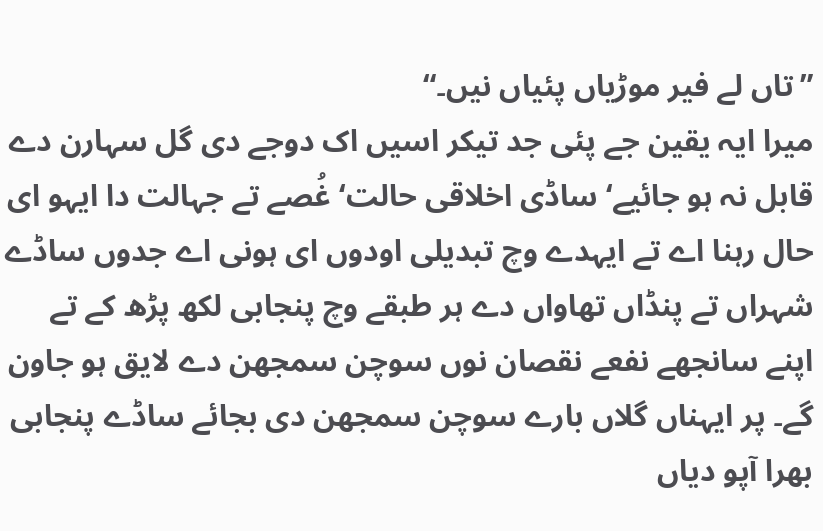”تاں لے فیر موڑیاں پئیاں نیں۔“
میرا ایہ یقین جے پئی جد تیکر اسیں اک دوجے دی گل سہارن دے قابل نہ ہو جائیے‘ ساڈی اخلاقی حالت‘ غُصے تے جہالت دا ایہو ای حال رہنا اے تے ایہدے وچ تبدیلی اودوں ای ہونی اے جدوں ساڈے شہراں تے پنڈاں تھاواں دے ہر طبقے وچ پنجابی لکھ پڑھ کے تے اپنے سانجھے نفعے نقصان نوں سوچن سمجھن دے لایق ہو جاون گے۔ پر ایہناں گلاں بارے سوچن سمجھن دی بجائے ساڈے پنجابی بھرا آپو دیاں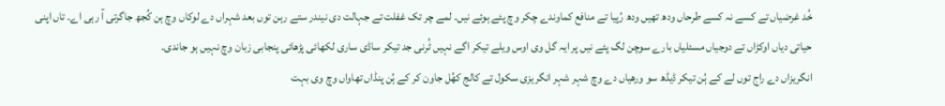خُد غرضیاں تے کسے نہ کسے طرحاں ودھ تھیں ودھ رُپیا تے منافع کماوندے چکر وچ پئے ہوئے نیں۔ لمے چر تک غفلت تے جہالت دی نیندر ستے رہن توں بعد شہراں دے لوکاں وچ ہن کُجھ جاگرتی آ رہی اے۔ تاں اپنی حیاتی دیاں اوکڑاں تے دوجیاں مسئلیاں بارے سوچن لگ پئے نیں پر ایہ گل وی اوس ویلے تیکر اگے نہیں ٹُرنی جد تیکر ساڈی ساری لکھائی پڑھائی پنجابی زبان وچ نہیں ہو جاندی۔
انگریزاں دے راج توں لے کے ہُن تیکر ڈیڈھ سو ورھیاں دے وچ شہر شہر انگریزی سکول تے کالج کھُل جاون کر کے ہُن پنڈاں تھاواں وچ وی بہت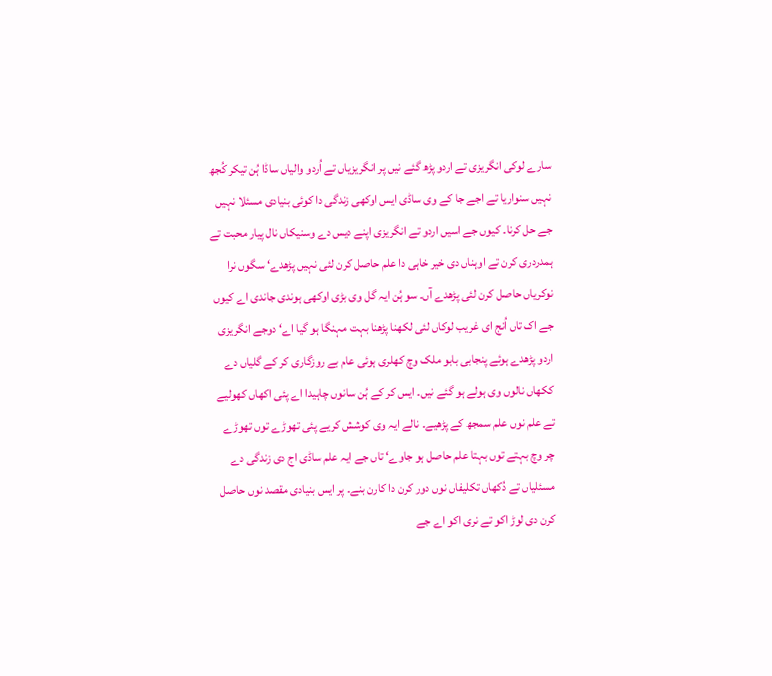سارے لوکی انگریزی تے اردو پڑھ گئے نیں پر انگریزیاں تے اُردو والیاں ساڈا ہُن تیکر کُجھ نہیں سنواریا تے اجے جا کے وی ساڈی ایس اوکھی زندگی دا کوئی بنیادی مسئلا نہیں جے حل کرنا۔ کیوں جے اسیں اردو تے انگریزی اپنے دیس دے وسنیکاں نال پیار محبت تے ہمدردری کرن تے اوہناں دی خیر خاہی دا علم حاصل کرن لئی نہیں پڑھدے‘ سگوں نرا نوکریاں حاصل کرن لئی پڑھدے آں۔ سو ہُن ایہ گل وی بڑی اوکھی ہوندی جاندی اے کیوں جے اک تاں اُنج ای غریب لوکاں لئی لکھنا پڑھنا بہت مہنگا ہو گیا اے‘ دوجے انگریزی اردو پڑھدے ہوئے پنجابی بابو ملک وچ کھلری ہوئی عام بے روزگاری کر کے گلیاں دے ککھاں نالوں وی ہولے ہو گئے نیں۔ ایس کر کے ہُن سانوں چاہیدا اے پئی اکھاں کھولیے تے علم نوں علم سمجھ کے پڑھیے۔ نالے ایہ وی کوشش کریے پئی تھوڑے توں تھوڑے چر وچ بہتے توں بہتا علم حاصل ہو جاوے‘ تاں جے ایہ علم ساڈی اج دی زندگی دے مسئلیاں تے دُکھاں تکلیفاں نوں دور کرن دا کارن بنے۔ پر ایس بنیادی مقصد نوں حاصل کرن دی لوڑ اکو تے نری اکو اے جے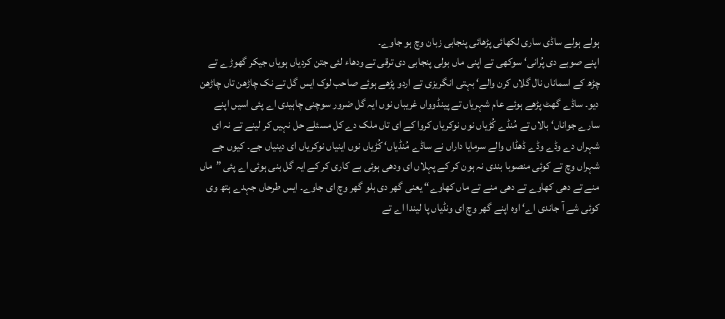ہولے ہولے ساڈی ساری لکھائی پڑھائی پنجابی زبان وچ ہو جاوے۔
اپنے صوبے دی پُرانی‘ سوکھی تے اپنی ماں بولی پنجابی دی ترقی تے ودھاء لئی جتن کردیاں ہویاں جیکر گھوڑے تے چڑھ کے اسماناں نال گلاں کرن والے‘ بہتی انگریزی تے اردو پڑھے ہوئے صاحب لوک ایس گل تے نک چاڑھن تاں چاڑھن دیو۔ ساڈے گھٹ پڑھے ہوئے عام شہریاں تے پینڈوواں غریباں نوں ایہ گل ضرور سوچنی چاہیدی اے پئی اسیں اپنے سارے جواناں‘ بالاں تے مُنڈے کُڑیاں نوں نوکریاں کروا کے ای تاں ملک دے کل مسئلے حل نہیں کر لینے تے نہ ای شہراں دے وڈے وڈے ڈھڈاں والے سرمایا داراں نے ساڈے مُنڈیاں‘ کُڑیاں نوں اینیاں نوکریاں ای دینیاں جے۔ کیوں جے شہراں وچ تے کوئی منصوبا بندی نہ ہون کر کے پہلاں ای ودھی ہوئی بے کاری کر کے ایہ گل بنی ہوئی اے پئی ”ماں منے تے دھی کھاوے تے دھی منے تے ماں کھاوے“ یعنی گھر دی بلو گھر وچ ای جاوے۔ ایس طرحاں جہدے ہتھ وی کوئی شے آ جاندی اے‘ اوہ اپنے گھر وچ ای ونڈیاں پا لیندا اے تے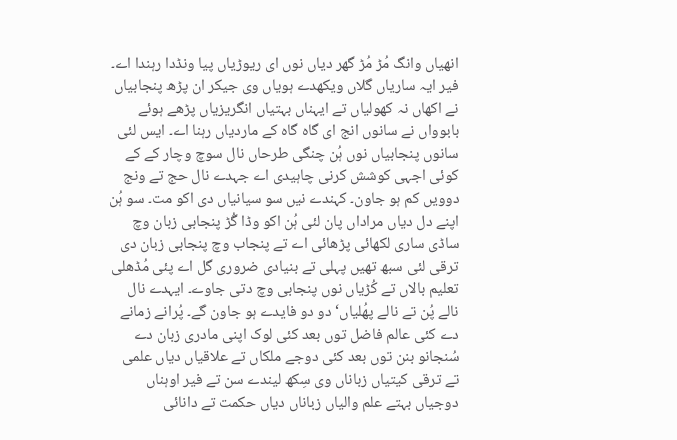انھیاں وانگ مُڑ مُڑ گھر دیاں نوں ای ریوڑیاں پیا ونڈدا رہندا اے۔ فیر ایہ ساریاں گلاں ویکھدے ہویاں وی جیکر ان پڑھ پنجابیاں نے اکھاں نہ کھولیاں تے ایہناں بہتیاں انگریزیاں پڑھے ہوئے بابوواں نے سانوں انج ای گاہ گاہ کے ماردیاں رہنا اے۔ ایس لئی سانوں پنجابیاں نوں ہُن چنگی طرحاں نال سوچ وچار کے کے کوئی اجہی کوشش کرنی چاہیدی اے جہدے نال حج تے ونج دوویں کم ہو جاون۔ کہندے نیں سو سیانیاں دی اکو مت۔ سو ہُن اپنے دل دیاں مراداں پان لئی ہُن اکو وڈا گُڑ پنجابی زبان وچ ساڈی ساری لکھائی پڑھائی اے تے پنجاب وچ پنجابی زبان دی ترقی لئی سبھ تھیں پہلی تے بنیادی ضروری گل اے پئی مُڈھلی تعلیم بالاں تے کُڑیاں نوں پنجابی وچ دتی جاوے۔ ایہدے نال نالے پُن تے نالے پھُلیاں‘ دو دو فایدے ہو جاون گے۔ پُرانے زمانے دے کئی عالم فاضل توں بعد کئی لوک اپنی مادری زبان دے سُنجانو بنن توں بعد کئی دوجے ملکاں تے علاقیاں دیاں علمی تے ترقی کیتیاں زباناں وی سِکھ لیندے سن تے فیر اوہناں دوجیاں بہتے علم والیاں زباناں دیاں حکمت تے دانائی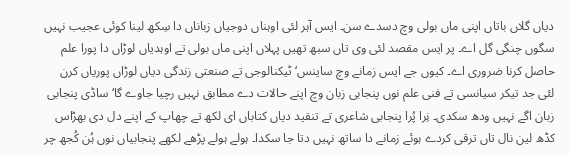دیاں گلاں باتاں اپنی ماں بولی وچ دسدے سن۔ ایس آہر لئی اوہناں دوجیاں زباناں دا سِکھ لینا کوئی عجیب نہیں سگوں چنگی گل اے۔ پر ایس مقصد لئی وی تاں سبھ تھیں پہلاں اپنی ماں بولی تے اوہدیاں لوڑاں دا پورا علم حاصل کرنا ضروری اے۔ کیوں جے ایس زمانے وچ ساینس‘ ٹیکنالوجی تے صنعتی زندگی دیاں لوڑاں پوریاں کرن لئی جد تیکر سیانسی تے فنی علم نوں پنجابی زبان وچ اپنے حالات دے مطابق نہیں رچیا جاوے گا‘ ساڈی پنجابی زبان اگے نہیں ودھ سکدی۔ نِرا پُرا پنجابی شاعری تے تنقید دیاں کتاباں ای لکھ تے چھاپ کے اپنے دل دی بھڑاس کڈھ لین نال تاں ترقی کردے ہوئے زمانے دا ساتھ نہیں دتا جا سکدا۔ ہولے ہولے پڑھے لکھے پنجابیاں نوں ہُن کُجھ چر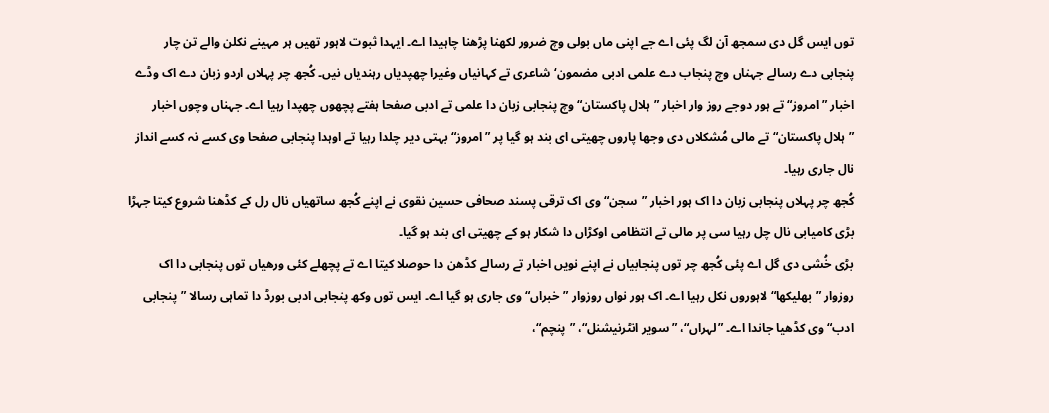توں ایس گل دی سمجھ آن لگ پئی اے جے اپنی ماں بولی وچ ضرور لکھنا پڑھنا چاہیدا اے۔ ایہدا ثبوت لاہور تھیں ہر مہینے نکلن والے تن چار پنجابی دے رسالے جہناں وچ پنجاب دے علمی ادبی مضمون‘ شاعری تے کہانیاں وغیرا چھپدیاں رہندیاں نیں۔ کُجھ چر پہلاں اردو زبان دے اک وڈے اخبار ”امروز“ تے ہور دوجے روز وار اخبار ”ہلال پاکستان“ وچ پنجابی زبان دا علمی تے ادبی صفحا ہفتے پچھوں چھپدا رہیا اے۔ جہناں وچوں اخبار ”ہلال پاکستان“ تے مالی مُشکلاں دی وجھا پاروں چھیتی ای بند ہو گیا پر ”امروز“ بہتی دیر چلدا رہیا تے اوہدا پنجابی صفحا وی کسے نہ کسے انداز نال جاری رہیا۔
کُجھ چر پہلاں پنجابی زبان دا اک ہور اخبار ”سجن“ وی اک ترقی پسند صحافی حسین نقوی نے اپنے کُجھ ساتھیاں نال رل کے کڈھنا شروع کیتا جہڑا بڑی کامیابی نال چل رہیا سی پر مالی تے انتظامی اوکڑاں دا شکار ہو کے چھیتی ای بند ہو گیا۔
بڑی خُشی دی گل اے پئی کُجھ چر توں پنجابیاں نے اپنے نویں اخبار تے رسالے کڈھن دا حوصلا کیتا اے تے پچھلے کئی ورھیاں توں پنجابی دا اک روزوار ”بھلیکھا“ لاہوروں نکل رہیا اے۔ اک ہور نواں روزوار ”خبراں“ وی جاری ہو گیا اے۔ ایس توں وکھ پنجابی ادبی بورڈ دا تماہی رسالا ”پنجابی ادب“ وی کڈھیا جاندا اے۔ ”لہراں“، ”سویر انٹرنیشنل“، ”پنچم“،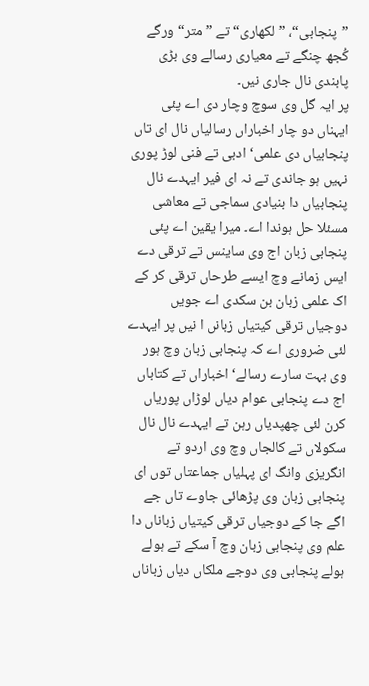”پنجابی“، ”لکھاری“ تے ”متر“ ورگے کُجھ چنگے تے معیاری رسالے وی بڑی پابندی نال جاری نیں۔
پر ایہ گل وی سوچ وچار دی اے پئی ایہناں دو چار اخباراں رسالیاں نال ای تاں پنجابیاں دی علمی‘ ادبی تے فنی لوڑ پوری نہیں ہو جاندی تے نہ ای فیر ایہدے نال پنجابیاں دا بنیادی سماجی تے معاشی مسئلا حل ہوندا اے۔ میرا یقین اے پئی پنجابی زبان اج وی ساینس تے ترقی دے ایس زمانے وچ ایسے طرحاں ترقی کر کے اک علمی زبان بن سکدی اے جویں دوجیاں ترقی کیتیاں زبانں ا نیں پر ایہدے لئی ضروری اے کہ پنجابی زبان وچ ہور وی بہت سارے رسالے‘ اخباراں تے کتاباں اج دے پنجابی عوام دیاں لوڑاں پوریاں کرن لئی چھپدیاں رہن تے ایہدے نال نال سکولاں تے کالجاں وچ وی اردو تے انگریزی وانگ ای پہلیاں جماعتاں توں ای پنجابی زبان وی پڑھائی جاوے تاں جے اگے جا کے دوجیاں ترقی کیتیاں زباناں دا علم وی پنجابی زبان وچ آ سکے تے ہولے ہولے پنجابی وی دوجے ملکاں دیاں زباناں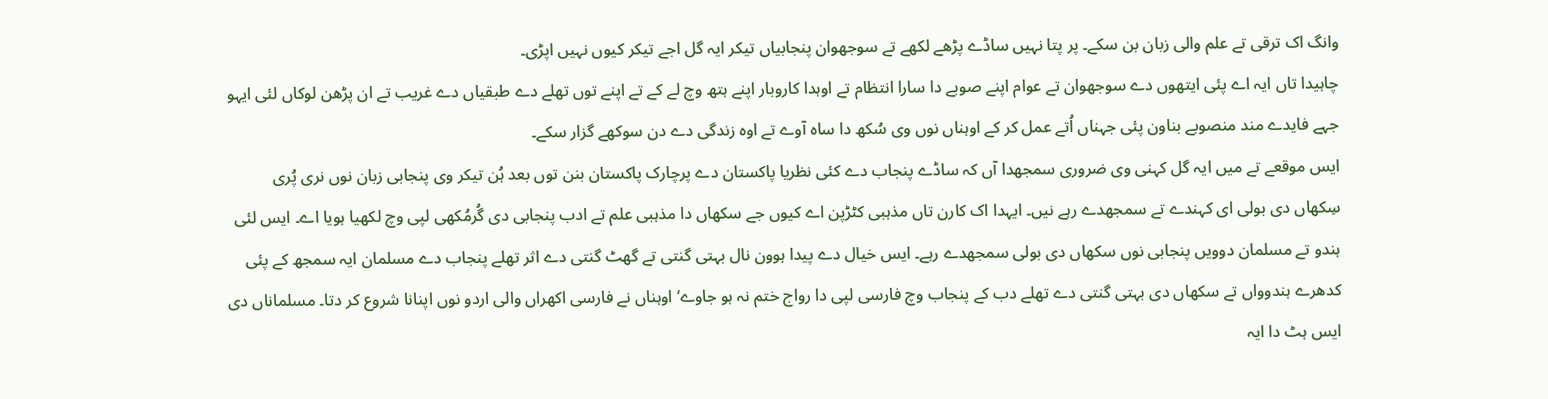وانگ اک ترقی تے علم والی زبان بن سکے۔ پر پتا نہیں ساڈے پڑھے لکھے تے سوجھوان پنجابیاں تیکر ایہ گل اجے تیکر کیوں نہیں اپڑی۔
چاہیدا تاں ایہ اے پئی ایتھوں دے سوجھوان تے عوام اپنے صوبے دا سارا انتظام تے اوہدا کاروبار اپنے ہتھ وچ لے کے تے اپنے توں تھلے دے طبقیاں دے غریب تے ان پڑھن لوکاں لئی ایہو جہے فایدے مند منصوبے بناون پئی جہناں اُتے عمل کر کے اوہناں نوں وی سُکھ دا ساہ آوے تے اوہ زندگی دے دن سوکھے گزار سکے۔
ایس موقعے تے میں ایہ گل کہنی وی ضروری سمجھدا آں کہ ساڈے پنجاب دے کئی نظریا پاکستان دے پرچارک پاکستان بنن توں بعد ہُن تیکر وی پنجابی زبان نوں نری پُری سِکھاں دی بولی ای کہندے تے سمجھدے رہے نیں۔ ایہدا اک کارن تاں مذہبی کٹڑپن اے کیوں جے سکھاں دا مذہبی علم تے ادب پنجابی دی گُرمُکھی لپی وچ لکھیا ہویا اے۔ ایس لئی ہندو تے مسلمان دوویں پنجابی نوں سکھاں دی بولی سمجھدے رہے۔ ایس خیال دے پیدا ہوون نال بہتی گنتی تے گھٹ گنتی دے اثر تھلے پنجاب دے مسلمان ایہ سمجھ کے پئی کدھرے ہندوواں تے سکھاں دی بہتی گنتی دے تھلے دب کے پنجاب وچ فارسی لپی دا رواج ختم نہ ہو جاوے‘ اوہناں نے فارسی اکھراں والی اردو نوں اپنانا شروع کر دتا۔ مسلماناں دی ایس ہٹ دا ایہ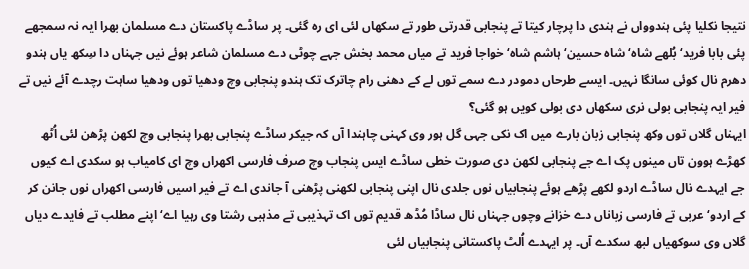نتیجا نکلیا پئی ہندوواں نے ہندی دا پرچار کیتا تے پنجابی قدرتی طور تے سکھاں لئی ای رہ گئی۔ پر ساڈے پاکستان دے مسلمان بھرا ایہ نہ سمجھے پئی بابا فرید‘ بُلھے شاہ‘ شاہ حسین‘ ہاشم شاہ‘ خواجا فرید تے میاں محمد بخش جہے چوٹی دے مسلمان شاعر ہوئے نیں جہناں دا سِکھ یاں ہندو دھرم نال کوئی سانگا نہیں۔ ایسے طرحاں دمودر دے سمے توں لے کے دھنی رام چاترک تک ہندو پنجابی وچ ودھیا توں ودھیا ساہت رچدے آئے نیں تے فیر ایہ پنجابی بولی نری سکھاں دی بولی کویں ہو گئی؟
ایہناں گلاں توں وکھ پنجابی زبان بارے میں اک نکی جہی گل ہور وی کہنی چاہندا آں کہ جیکر ساڈے پنجابی بھرا پنجابی وچ لکھن پڑھن لئی اُٹھ کھڑے ہوون تاں مینوں پک اے جے پنجابی لکھن دی صورت خطی ساڈے ایس پنجاب وچ صرف فارسی اکھراں وچ ای کامیاب ہو سکدی اے کیوں جے ایہدے نال ساڈے اردو لکھے پڑھے ہوئے پنجابیاں نوں جلدی نال اپنی پنجابی لکھنی پڑھنی آ جاندی اے تے فیر اسیں فارسی اکھراں نوں جانن کر کے اردو‘ عربی تے فارسی زباناں دے خزانے وچوں جہناں نال ساڈا مُڈھ قدیم توں اک تہذیبی تے مذہبی رشتا وی رہیا اے‘ اپنے مطلب تے فایدے دیاں گلاں وی سوکھیاں لبھ سکدے آں۔ پر ایہدے اُلٹ پاکستانی پنجابیاں لئی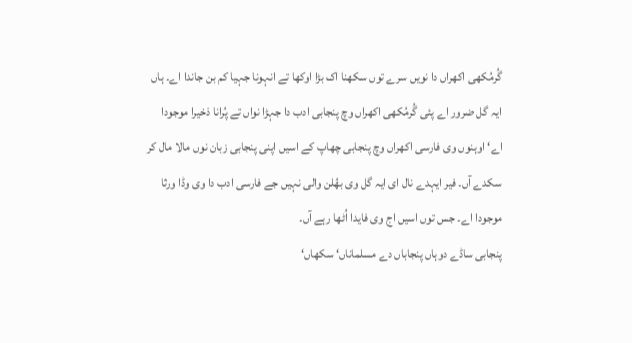گُرمُکھی اکھراں دا نویں سرے توں سکھنا اک بڑا اوکھا تے انہونا جہیا کم بن جاندا اے۔ ہاں ایہ گل ضرور اے پئی گُرمُکھی اکھراں وچ پنجابی ادب دا جہڑا نواں تے پُرانا ذخیرا موجودا اے‘ اوہنوں وی فارسی اکھراں وچ پنجابی چھاپ کے اسیں اپنی پنجابی زبان نوں مالا مال کر سکدے آں۔ فیر ایہدے نال ای ایہ گل وی بھُلن والی نہیں جے فارسی ادب دا وی وڈا ورثا موجودا اے۔ جس توں اسیں اج وی فایدا اُٹھا رہے آں۔
پنجابی ساڈے دوہاں پنجاباں دے مسلماناں‘ سکھاں‘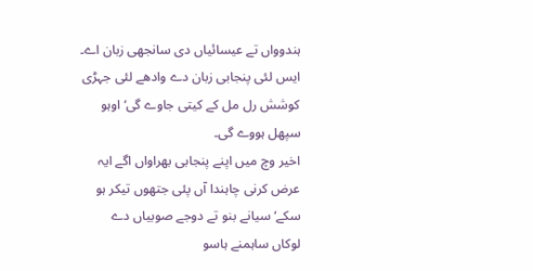ہندوواں تے عیسائیاں دی سانجھی زبان اے۔ ایس لئی پنجابی زبان دے وادھے لئی جہڑی کوشش رل مل کے کیتی جاوے گی‘ اوہو سپھل ہووے گی۔
اخیر وچ میں اپنے پنجابی بھراواں اگے ایہ عرض کرنی چاہندا آں پئی جتھوں تیکر ہو سکے‘ سیانے بنو تے دوجے صوبیاں دے لوکاں ساہمنے ہاسو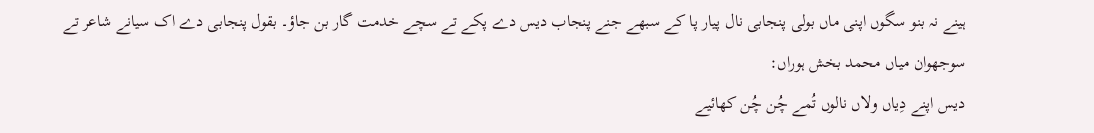ہینے نہ بنو سگوں اپنی ماں بولی پنجابی نال پیار پا کے سبھے جنے پنجاب دیس دے پکے تے سچے خدمت گار بن جاؤ۔ بقول پنجابی دے اک سیانے شاعر تے سوجھوان میاں محمد بخش ہوراں:
دیس اپنے دِیاں ولاں نالوں تُمے چُن چُن کھائیے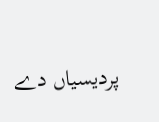پردیسیاں دے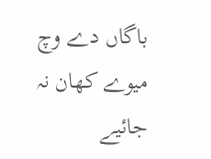باگاں دے وچ میوے کھان نہ جائیے